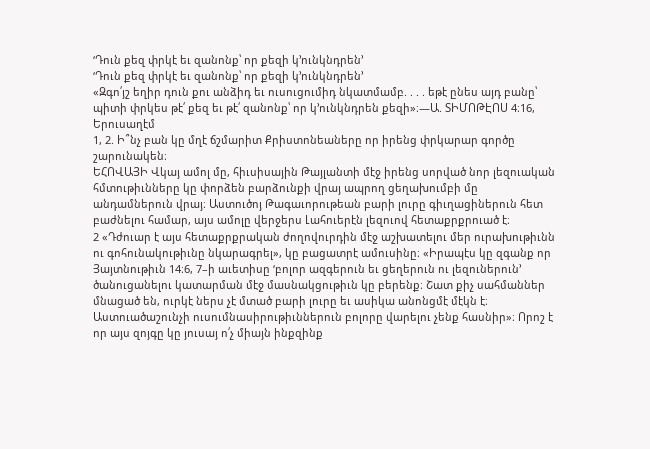‘Դուն քեզ փրկէ եւ զանոնք՝ որ քեզի կ’ունկնդրեն’
‘Դուն քեզ փրկէ եւ զանոնք՝ որ քեզի կ’ունկնդրեն’
«Զգո՛յշ եղիր դուն քու անձիդ եւ ուսուցումիդ նկատմամբ. . . . եթէ ընես այդ բանը՝ պիտի փրկես թէ՛ քեզ եւ թէ՛ զանոնք՝ որ կ’ունկնդրեն քեզի»։—Ա. ՏԻՄՈԹԷՈՍ 4։16, Երուսաղէմ
1, 2. Ի՞նչ բան կը մղէ ճշմարիտ Քրիստոնեաները որ իրենց փրկարար գործը շարունակեն։
ԵՀՈՎԱՅԻ Վկայ ամոլ մը, հիւսիսային Թայլանտի մէջ իրենց սորված նոր լեզուական հմտութիւնները կը փորձեն բարձունքի վրայ ապրող ցեղախումբի մը անդամներուն վրայ։ Աստուծոյ Թագաւորութեան բարի լուրը գիւղացիներուն հետ բաժնելու համար, այս ամոլը վերջերս Լահուերէն լեզուով հետաքրքրուած է։
2 «Դժուար է այս հետաքրքրական ժողովուրդին մէջ աշխատելու մեր ուրախութիւնն ու գոհունակութիւնը նկարագրել», կը բացատրէ ամուսինը։ «Իրապէս կը զգանք որ Յայտնութիւն 14։6, 7–ի աւետիսը ‘բոլոր ազգերուն եւ ցեղերուն ու լեզուներուն’ ծանուցանելու կատարման մէջ մասնակցութիւն կը բերենք։ Շատ քիչ սահմաններ մնացած են, ուրկէ ներս չէ մտած բարի լուրը եւ ասիկա անոնցմէ մէկն է։ Աստուածաշունչի ուսումնասիրութիւններուն բոլորը վարելու չենք հասնիր»։ Որոշ է որ այս զոյգը կը յուսայ ո՛չ միայն ինքզինք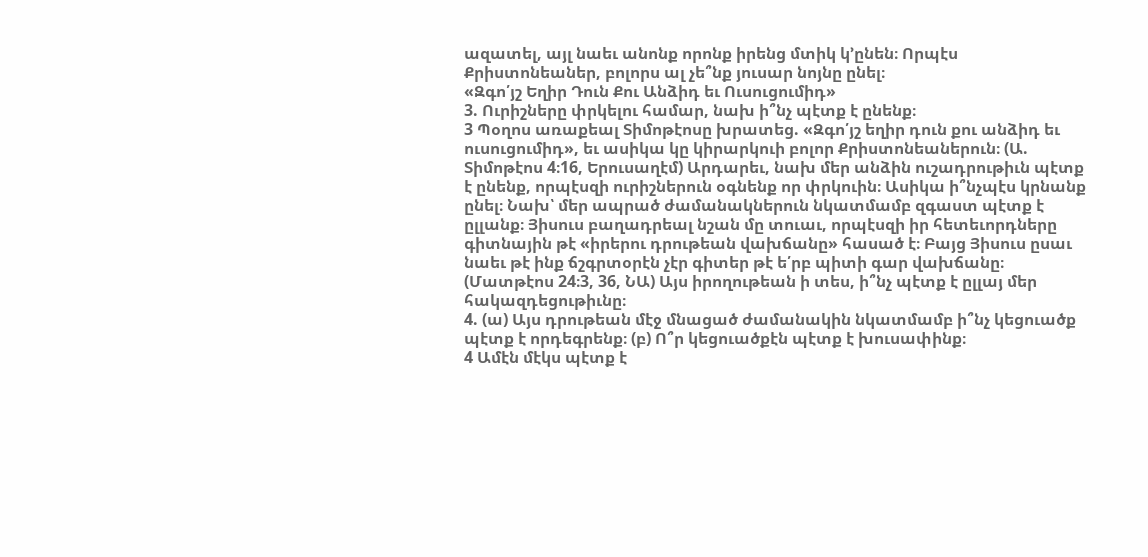ազատել, այլ նաեւ անոնք որոնք իրենց մտիկ կ’ընեն։ Որպէս Քրիստոնեաներ, բոլորս ալ չե՞նք յուսար նոյնը ընել։
«Զգո՛յշ Եղիր Դուն Քու Անձիդ եւ Ուսուցումիդ»
3. Ուրիշները փրկելու համար, նախ ի՞նչ պէտք է ընենք։
3 Պօղոս առաքեալ Տիմոթէոսը խրատեց. «Զգո՛յշ եղիր դուն քու անձիդ եւ ուսուցումիդ», եւ ասիկա կը կիրարկուի բոլոր Քրիստոնեաներուն։ (Ա. Տիմոթէոս 4։16, Երուսաղէմ) Արդարեւ, նախ մեր անձին ուշադրութիւն պէտք է ընենք, որպէսզի ուրիշներուն օգնենք որ փրկուին։ Ասիկա ի՞նչպէս կրնանք ընել։ Նախ՝ մեր ապրած ժամանակներուն նկատմամբ զգաստ պէտք է ըլլանք։ Յիսուս բաղադրեալ նշան մը տուաւ, որպէսզի իր հետեւորդները գիտնային թէ «իրերու դրութեան վախճանը» հասած է։ Բայց Յիսուս ըսաւ նաեւ թէ ինք ճշգրտօրէն չէր գիտեր թէ ե՛րբ պիտի գար վախճանը։ (Մատթէոս 24։3, 36, ՆԱ) Այս իրողութեան ի տես, ի՞նչ պէտք է ըլլայ մեր հակազդեցութիւնը։
4. (ա) Այս դրութեան մէջ մնացած ժամանակին նկատմամբ ի՞նչ կեցուածք պէտք է որդեգրենք։ (բ) Ո՞ր կեցուածքէն պէտք է խուսափինք։
4 Ամէն մէկս պէտք է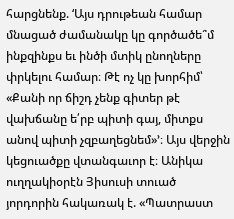հարցնենք. ‘Այս դրութեան համար մնացած ժամանակը կը գործածե՞մ ինքզինքս եւ ինծի մտիկ ընողները փրկելու համար։ Թէ ոչ կը խորհիմ՝ «Քանի որ ճիշդ չենք գիտեր թէ վախճանը ե՛րբ պիտի գայ, միտքս անով պիտի չզբաղեցնեմ»’։ Այս վերջին կեցուածքը վտանգաւոր է։ Անիկա ուղղակիօրէն Յիսուսի տուած յորդորին հակառակ է. «Պատրաստ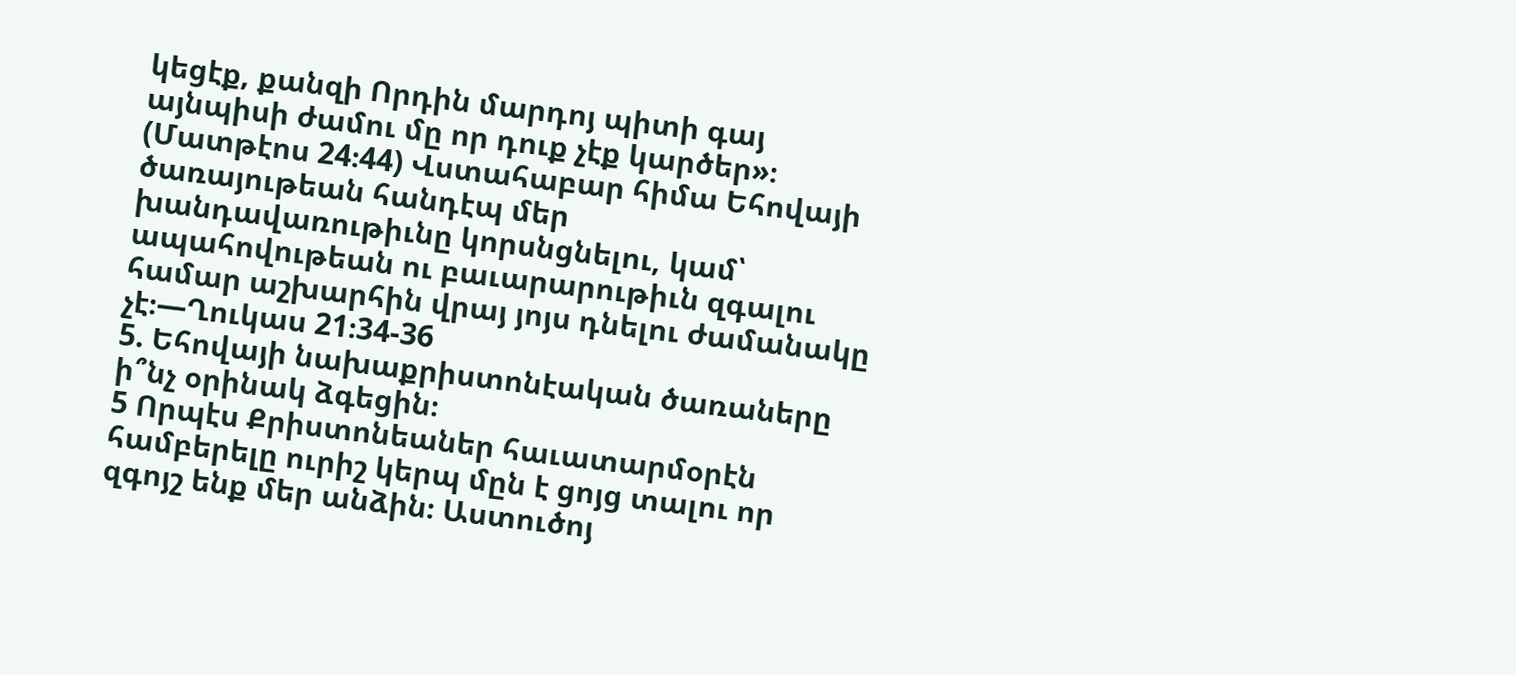կեցէք, քանզի Որդին մարդոյ պիտի գայ այնպիսի ժամու մը որ դուք չէք կարծեր»։ (Մատթէոս 24։44) Վստահաբար հիմա Եհովայի ծառայութեան հանդէպ մեր խանդավառութիւնը կորսնցնելու, կամ՝ ապահովութեան ու բաւարարութիւն զգալու համար աշխարհին վրայ յոյս դնելու ժամանակը չէ։—Ղուկաս 21։34-36
5. Եհովայի նախաքրիստոնէական ծառաները ի՞նչ օրինակ ձգեցին։
5 Որպէս Քրիստոնեաներ հաւատարմօրէն համբերելը ուրիշ կերպ մըն է ցոյց տալու որ զգոյշ ենք մեր անձին։ Աստուծոյ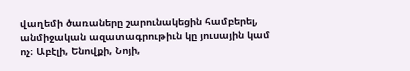վաղեմի ծառաները շարունակեցին համբերել, անմիջական ազատագրութիւն կը յուսային կամ ոչ։ Աբէլի, Ենովքի, Նոյի,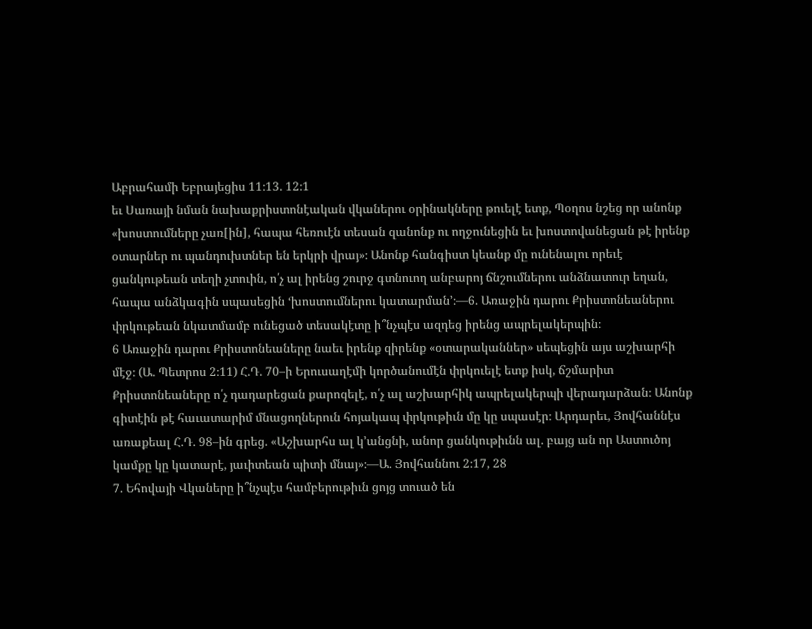Աբրահամի Եբրայեցիս 11։13. 12։1
եւ Սառայի նման նախաքրիստոնէական վկաներու օրինակները թուելէ ետք, Պօղոս նշեց որ անոնք «խոստումները չառ[ին], հապա հեռուէն տեսան զանոնք ու ողջունեցին եւ խոստովանեցան թէ իրենք օտարներ ու պանդուխտներ են երկրի վրայ»։ Անոնք հանգիստ կեանք մը ունենալու որեւէ ցանկութեան տեղի չտուին, ո՛չ ալ իրենց շուրջ գտնուող անբարոյ ճնշումներու անձնատուր եղան, հապա անձկագին սպասեցին ‘խոստումներու կատարման’։—6. Առաջին դարու Քրիստոնեաներու փրկութեան նկատմամբ ունեցած տեսակէտը ի՞նչպէս ազդեց իրենց ապրելակերպին։
6 Առաջին դարու Քրիստոնեաները նաեւ իրենք զիրենք «օտարականներ» սեպեցին այս աշխարհի մէջ։ (Ա. Պետրոս 2։11) Հ.Դ. 70–ի Երուսաղէմի կործանումէն փրկուելէ ետք իսկ, ճշմարիտ Քրիստոնեաները ո՛չ դադարեցան քարոզելէ, ո՛չ ալ աշխարհիկ ապրելակերպի վերադարձան։ Անոնք գիտէին թէ հաւատարիմ մնացողներուն հոյակապ փրկութիւն մը կը սպասէր։ Արդարեւ, Յովհաննէս առաքեալ Հ.Դ. 98–ին գրեց. «Աշխարհս ալ կ’անցնի, անոր ցանկութիւնն ալ. բայց ան որ Աստուծոյ կամքը կը կատարէ, յաւիտեան պիտի մնայ»։—Ա. Յովհաննու 2։17, 28
7. Եհովայի Վկաները ի՞նչպէս համբերութիւն ցոյց տուած են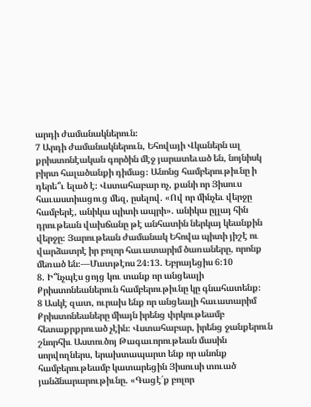արդի ժամանակներուն։
7 Արդի ժամանակներուն, Եհովայի Վկաներն ալ քրիստոնէական գործին մէջ յարատեւած են, նոյնիսկ բիրտ հալածանքի դիմաց։ Անոնց համբերութիւնը ի դերե՞ւ ելած է։ Վստահաբար ոչ, քանի որ Յիսուս հաւաստիացուց մեզ, ըսելով. «Ով որ մինչեւ վերջը համբերէ, անիկա պիտի ապրի». անիկա ըլլայ հին դրութեան վախճանը թէ անհատին ներկայ կեանքին վերջը։ Յարութեան ժամանակ Եհովա պիտի յիշէ ու վարձատրէ իր բոլոր հաւատարիմ ծառաները, որոնք մեռած են։—Մատթէոս 24։13. Եբրայեցիս 6։10
8. Ի՞նչպէս ցոյց կու տանք որ անցեալի Քրիստոնեաներուն համբերութիւնը կը գնահատենք։
8 Ասկէ զատ, ուրախ ենք որ անցեալի հաւատարիմ Քրիստոնեաները միայն իրենց փրկութեամբ հետաքրքրուած չէին։ Վստահաբար, իրենց ջանքերուն շնորհիւ Աստուծոյ Թագաւորութեան մասին սորվողներս, երախտապարտ ենք որ անոնք համբերութեամբ կատարեցին Յիսուսի տուած յանձնարարութիւնը. «Գացէ՛ք բոլոր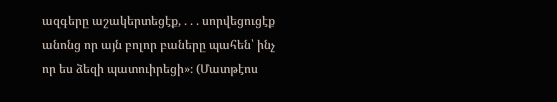ազգերը աշակերտեցէք, . . . սորվեցուցէք անոնց որ այն բոլոր բաները պահեն՝ ինչ որ ես ձեզի պատուիրեցի»։ (Մատթէոս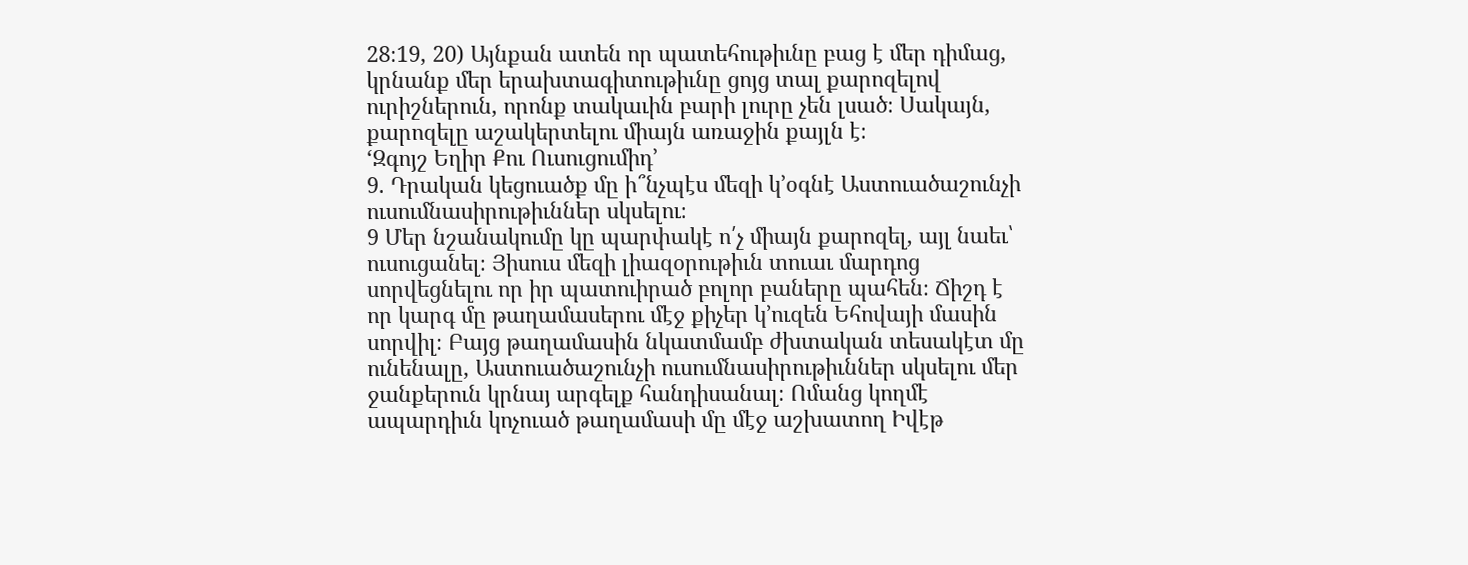28։19, 20) Այնքան ատեն որ պատեհութիւնը բաց է մեր դիմաց, կրնանք մեր երախտագիտութիւնը ցոյց տալ քարոզելով ուրիշներուն, որոնք տակաւին բարի լուրը չեն լսած։ Սակայն, քարոզելը աշակերտելու միայն առաջին քայլն է։
‘Զգոյշ Եղիր Քու Ուսուցումիդ’
9. Դրական կեցուածք մը ի՞նչպէս մեզի կ’օգնէ Աստուածաշունչի ուսումնասիրութիւններ սկսելու։
9 Մեր նշանակումը կը պարփակէ ո՛չ միայն քարոզել, այլ նաեւ՝ ուսուցանել։ Յիսուս մեզի լիազօրութիւն տուաւ մարդոց սորվեցնելու որ իր պատուիրած բոլոր բաները պահեն։ Ճիշդ է որ կարգ մը թաղամասերու մէջ քիչեր կ’ուզեն Եհովայի մասին սորվիլ։ Բայց թաղամասին նկատմամբ ժխտական տեսակէտ մը ունենալը, Աստուածաշունչի ուսումնասիրութիւններ սկսելու մեր ջանքերուն կրնայ արգելք հանդիսանալ։ Ոմանց կողմէ ապարդիւն կոչուած թաղամասի մը մէջ աշխատող Իվէթ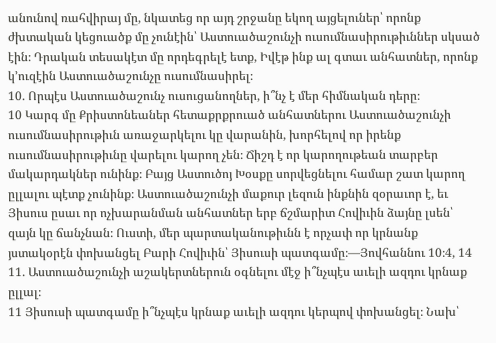անունով ռահվիրայ մը, նկատեց որ այդ շրջանը եկող այցելուներ՝ որոնք ժխտական կեցուածք մը չունէին՝ Աստուածաշունչի ուսումնասիրութիւններ սկսած էին։ Դրական տեսակէտ մը որդեգրելէ ետք, Իվէթ ինք ալ գտաւ անհատներ, որոնք կ’ուզէին Աստուածաշունչը ուսումնասիրել։
10. Որպէս Աստուածաշունչ ուսուցանողներ, ի՞նչ է մեր հիմնական դերը։
10 Կարգ մը Քրիստոնեաներ հետաքրքրուած անհատներու Աստուածաշունչի ուսումնասիրութիւն առաջարկելու կը վարանին, խորհելով որ իրենք ուսումնասիրութիւնը վարելու կարող չեն։ Ճիշդ է որ կարողութեան տարբեր մակարդակներ ունինք։ Բայց Աստուծոյ Խօսքը սորվեցնելու համար շատ կարող ըլլալու պէտք չունինք։ Աստուածաշունչի մաքուր լեզուն ինքնին զօրաւոր է, եւ Յիսուս ըսաւ որ ոչխարանման անհատներ երբ ճշմարիտ Հովիւին ձայնը լսեն՝ զայն կը ճանչնան։ Ուստի, մեր պարտականութիւնն է որչափ որ կրնանք յստակօրէն փոխանցել Բարի Հովիւին՝ Յիսուսի պատգամը։—Յովհաննու 10։4, 14
11. Աստուածաշունչի աշակերտներուն օգնելու մէջ ի՞նչպէս աւելի ազդու կրնաք ըլլալ։
11 Յիսուսի պատգամը ի՞նչպէս կրնաք աւելի ազդու կերպով փոխանցել։ Նախ՝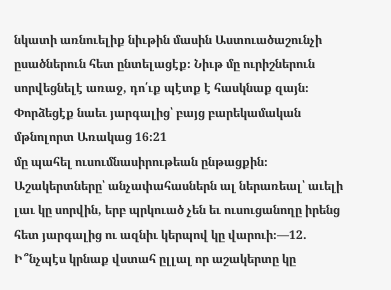նկատի առնուելիք նիւթին մասին Աստուածաշունչի ըսածներուն հետ ընտելացէք։ Նիւթ մը ուրիշներուն սորվեցնելէ առաջ, դո՛ւք պէտք է հասկնաք զայն։ Փորձեցէք նաեւ յարգալից՝ բայց բարեկամական մթնոլորտ Առակաց 16։21
մը պահել ուսումնասիրութեան ընթացքին։ Աշակերտները՝ անչափահասներն ալ ներառեալ՝ աւելի լաւ կը սորվին, երբ պրկուած չեն եւ ուսուցանողը իրենց հետ յարգալից ու ազնիւ կերպով կը վարուի։—12. Ի՞նչպէս կրնաք վստահ ըլլալ որ աշակերտը կը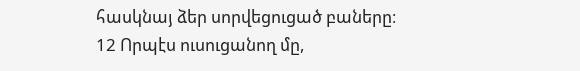հասկնայ ձեր սորվեցուցած բաները։
12 Որպէս ուսուցանող մը,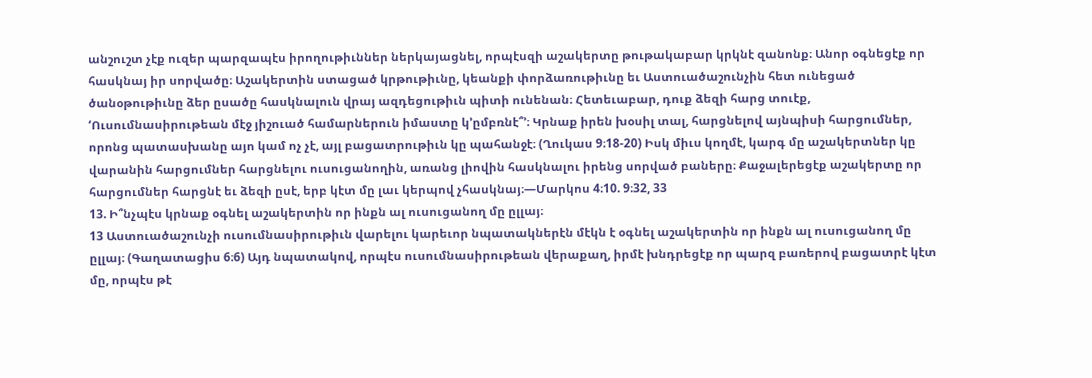անշուշտ չէք ուզեր պարզապէս իրողութիւններ ներկայացնել, որպէսզի աշակերտը թութակաբար կրկնէ զանոնք։ Անոր օգնեցէք որ հասկնայ իր սորվածը։ Աշակերտին ստացած կրթութիւնը, կեանքի փորձառութիւնը եւ Աստուածաշունչին հետ ունեցած ծանօթութիւնը ձեր ըսածը հասկնալուն վրայ ազդեցութիւն պիտի ունենան։ Հետեւաբար, դուք ձեզի հարց տուէք, ‘Ուսումնասիրութեան մէջ յիշուած համարներուն իմաստը կ’ըմբռնէ՞’։ Կրնաք իրեն խօսիլ տալ, հարցնելով այնպիսի հարցումներ, որոնց պատասխանը այո կամ ոչ չէ, այլ բացատրութիւն կը պահանջէ։ (Ղուկաս 9։18-20) Իսկ միւս կողմէ, կարգ մը աշակերտներ կը վարանին հարցումներ հարցնելու ուսուցանողին, առանց լիովին հասկնալու իրենց սորված բաները։ Քաջալերեցէք աշակերտը որ հարցումներ հարցնէ եւ ձեզի ըսէ, երբ կէտ մը լաւ կերպով չհասկնայ։—Մարկոս 4։10. 9։32, 33
13. Ի՞նչպէս կրնաք օգնել աշակերտին որ ինքն ալ ուսուցանող մը ըլլայ։
13 Աստուածաշունչի ուսումնասիրութիւն վարելու կարեւոր նպատակներէն մէկն է օգնել աշակերտին որ ինքն ալ ուսուցանող մը ըլլայ։ (Գաղատացիս 6։6) Այդ նպատակով, որպէս ուսումնասիրութեան վերաքաղ, իրմէ խնդրեցէք որ պարզ բառերով բացատրէ կէտ մը, որպէս թէ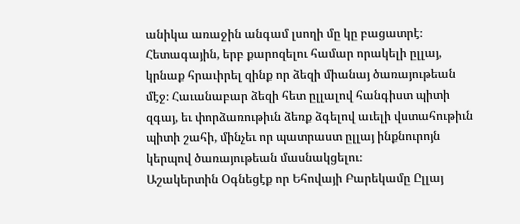անիկա առաջին անգամ լսողի մը կը բացատրէ։ Հետագային, երբ քարոզելու համար որակելի ըլլայ, կրնաք հրաւիրել զինք որ ձեզի միանայ ծառայութեան մէջ։ Հաւանաբար ձեզի հետ ըլլալով հանգիստ պիտի զգայ, եւ փորձառութիւն ձեռք ձգելով աւելի վստահութիւն պիտի շահի, մինչեւ որ պատրաստ ըլլայ ինքնուրոյն կերպով ծառայութեան մասնակցելու։
Աշակերտին Օգնեցէք որ Եհովայի Բարեկամը Ըլլայ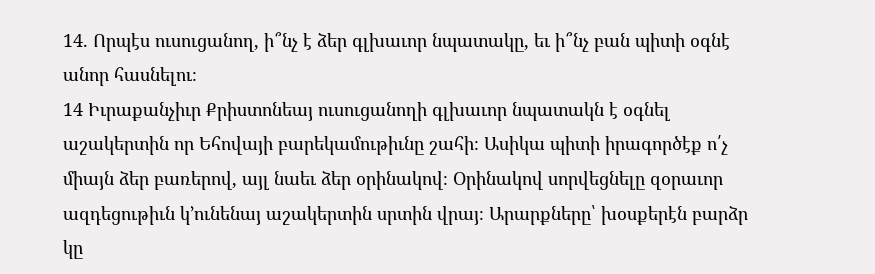14. Որպէս ուսուցանող, ի՞նչ է ձեր գլխաւոր նպատակը, եւ ի՞նչ բան պիտի օգնէ անոր հասնելու։
14 Իւրաքանչիւր Քրիստոնեայ ուսուցանողի գլխաւոր նպատակն է օգնել աշակերտին որ Եհովայի բարեկամութիւնը շահի։ Ասիկա պիտի իրագործէք ո՛չ միայն ձեր բառերով, այլ նաեւ ձեր օրինակով։ Օրինակով սորվեցնելը զօրաւոր ազդեցութիւն կ’ունենայ աշակերտին սրտին վրայ։ Արարքները՝ խօսքերէն բարձր կը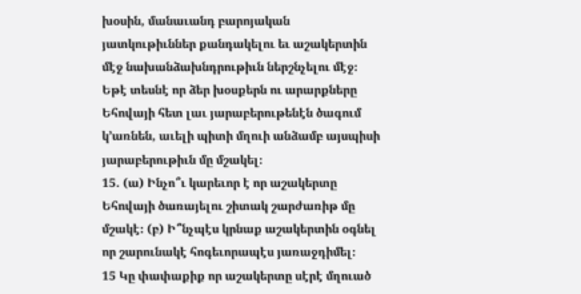խօսին, մանաւանդ բարոյական յատկութիւններ քանդակելու եւ աշակերտին մէջ նախանձախնդրութիւն ներշնչելու մէջ։ Եթէ տեսնէ որ ձեր խօսքերն ու արարքները Եհովայի հետ լաւ յարաբերութենէն ծագում կ’առնեն, աւելի պիտի մղուի անձամբ այսպիսի յարաբերութիւն մը մշակել։
15. (ա) Ինչո՞ւ կարեւոր է որ աշակերտը Եհովայի ծառայելու շիտակ շարժառիթ մը մշակէ։ (բ) Ի՞նչպէս կրնաք աշակերտին օգնել որ շարունակէ հոգեւորապէս յառաջդիմել։
15 Կը փափաքիք որ աշակերտը սէրէ մղուած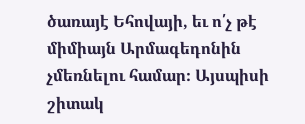ծառայէ Եհովայի, եւ ո՛չ թէ միմիայն Արմագեդոնին չմեռնելու համար։ Այսպիսի շիտակ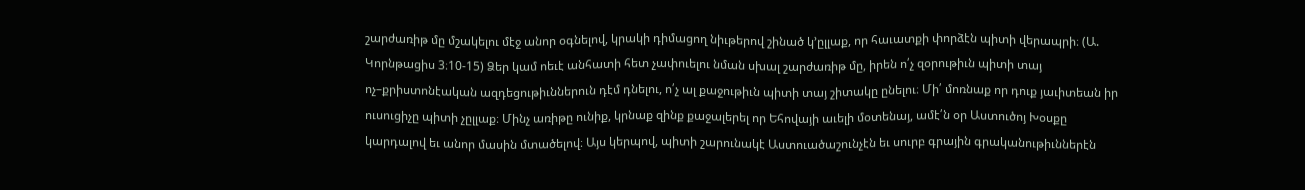շարժառիթ մը մշակելու մէջ անոր օգնելով, կրակի դիմացող նիւթերով շինած կ’ըլլաք, որ հաւատքի փորձէն պիտի վերապրի։ (Ա. Կորնթացիս 3։10-15) Ձեր կամ ոեւէ անհատի հետ չափուելու նման սխալ շարժառիթ մը, իրեն ո՛չ զօրութիւն պիտի տայ ոչ–քրիստոնէական ազդեցութիւններուն դէմ դնելու, ո՛չ ալ քաջութիւն պիտի տայ շիտակը ընելու։ Մի՛ մոռնաք որ դուք յաւիտեան իր ուսուցիչը պիտի չըլլաք։ Մինչ առիթը ունիք, կրնաք զինք քաջալերել որ Եհովայի աւելի մօտենայ, ամէ՛ն օր Աստուծոյ Խօսքը կարդալով եւ անոր մասին մտածելով։ Այս կերպով, պիտի շարունակէ Աստուածաշունչէն եւ սուրբ գրային գրականութիւններէն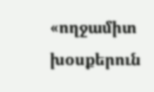«ողջամիտ խօսքերուն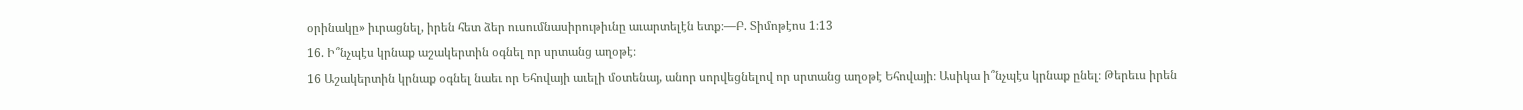օրինակը» իւրացնել, իրեն հետ ձեր ուսումնասիրութիւնը աւարտելէն ետք։—Բ. Տիմոթէոս 1։13
16. Ի՞նչպէս կրնաք աշակերտին օգնել որ սրտանց աղօթէ։
16 Աշակերտին կրնաք օգնել նաեւ որ Եհովայի աւելի մօտենայ, անոր սորվեցնելով որ սրտանց աղօթէ Եհովայի։ Ասիկա ի՞նչպէս կրնաք ընել։ Թերեւս իրեն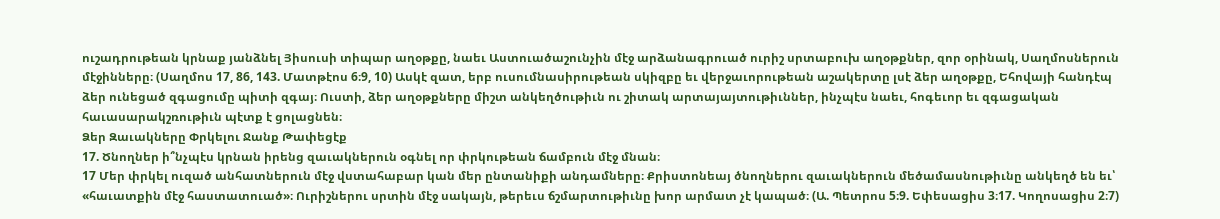ուշադրութեան կրնաք յանձնել Յիսուսի տիպար աղօթքը, նաեւ Աստուածաշունչին մէջ արձանագրուած ուրիշ սրտաբուխ աղօթքներ, զոր օրինակ, Սաղմոսներուն մէջինները։ (Սաղմոս 17, 86, 143. Մատթէոս 6։9, 10) Ասկէ զատ, երբ ուսումնասիրութեան սկիզբը եւ վերջաւորութեան աշակերտը լսէ ձեր աղօթքը, Եհովայի հանդէպ ձեր ունեցած զգացումը պիտի զգայ։ Ուստի, ձեր աղօթքները միշտ անկեղծութիւն ու շիտակ արտայայտութիւններ, ինչպէս նաեւ, հոգեւոր եւ զգացական հաւասարակշռութիւն պէտք է ցոլացնեն։
Ձեր Զաւակները Փրկելու Ջանք Թափեցէք
17. Ծնողներ ի՞նչպէս կրնան իրենց զաւակներուն օգնել որ փրկութեան ճամբուն մէջ մնան։
17 Մեր փրկել ուզած անհատներուն մէջ վստահաբար կան մեր ընտանիքի անդամները։ Քրիստոնեայ ծնողներու զաւակներուն մեծամասնութիւնը անկեղծ են եւ՝ «հաւատքին մէջ հաստատուած»։ Ուրիշներու սրտին մէջ սակայն, թերեւս ճշմարտութիւնը խոր արմատ չէ կապած։ (Ա. Պետրոս 5։9. Եփեսացիս 3։17. Կողոսացիս 2։7)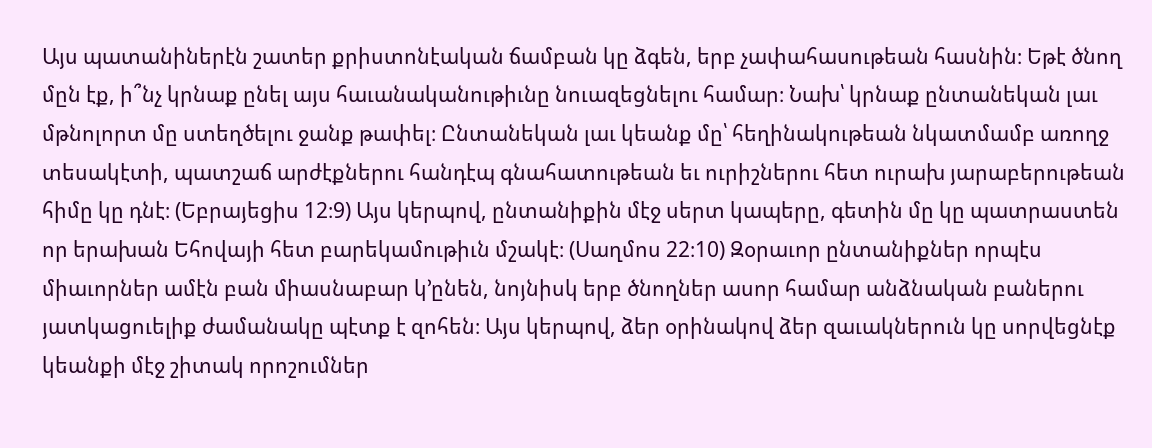Այս պատանիներէն շատեր քրիստոնէական ճամբան կը ձգեն, երբ չափահասութեան հասնին։ Եթէ ծնող մըն էք, ի՞նչ կրնաք ընել այս հաւանականութիւնը նուազեցնելու համար։ Նախ՝ կրնաք ընտանեկան լաւ մթնոլորտ մը ստեղծելու ջանք թափել։ Ընտանեկան լաւ կեանք մը՝ հեղինակութեան նկատմամբ առողջ տեսակէտի, պատշաճ արժէքներու հանդէպ գնահատութեան եւ ուրիշներու հետ ուրախ յարաբերութեան հիմը կը դնէ։ (Եբրայեցիս 12։9) Այս կերպով, ընտանիքին մէջ սերտ կապերը, գետին մը կը պատրաստեն որ երախան Եհովայի հետ բարեկամութիւն մշակէ։ (Սաղմոս 22։10) Զօրաւոր ընտանիքներ որպէս միաւորներ ամէն բան միասնաբար կ’ընեն, նոյնիսկ երբ ծնողներ ասոր համար անձնական բաներու յատկացուելիք ժամանակը պէտք է զոհեն։ Այս կերպով, ձեր օրինակով ձեր զաւակներուն կը սորվեցնէք կեանքի մէջ շիտակ որոշումներ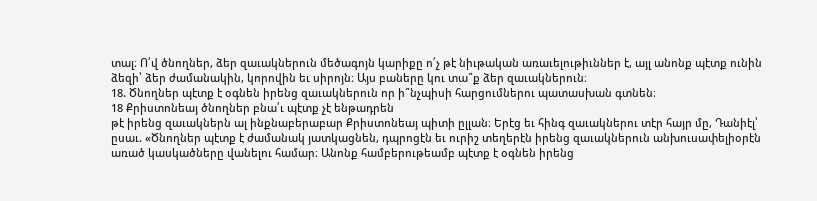տալ։ Ո՛վ ծնողներ, ձեր զաւակներուն մեծագոյն կարիքը ո՛չ թէ նիւթական առաւելութիւններ է, այլ անոնք պէտք ունին ձեզի՝ ձեր ժամանակին, կորովին եւ սիրոյն։ Այս բաները կու տա՞ք ձեր զաւակներուն։
18. Ծնողներ պէտք է օգնեն իրենց զաւակներուն որ ի՞նչպիսի հարցումներու պատասխան գտնեն։
18 Քրիստոնեայ ծնողներ բնա՛ւ պէտք չէ ենթադրեն
թէ իրենց զաւակներն ալ ինքնաբերաբար Քրիստոնեայ պիտի ըլլան։ Երէց եւ հինգ զաւակներու տէր հայր մը, Դանիէլ՝ ըսաւ. «Ծնողներ պէտք է ժամանակ յատկացնեն, դպրոցէն եւ ուրիշ տեղերէն իրենց զաւակներուն անխուսափելիօրէն առած կասկածները վանելու համար։ Անոնք համբերութեամբ պէտք է օգնեն իրենց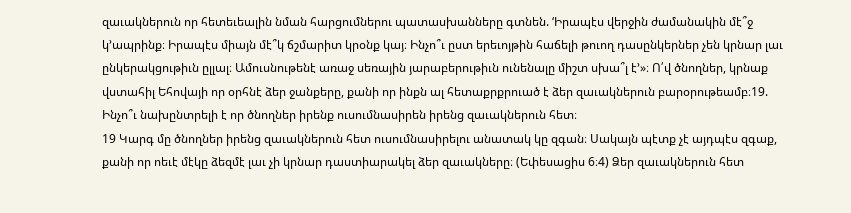զաւակներուն որ հետեւեալին նման հարցումներու պատասխանները գտնեն. ‘Իրապէս վերջին ժամանակին մէ՞ջ կ’ապրինք։ Իրապէս միայն մէ՞կ ճշմարիտ կրօնք կայ։ Ինչո՞ւ ըստ երեւոյթին հաճելի թուող դասընկերներ չեն կրնար լաւ ընկերակցութիւն ըլլալ։ Ամուսնութենէ առաջ սեռային յարաբերութիւն ունենալը միշտ սխա՞լ է’»։ Ո՛վ ծնողներ, կրնաք վստահիլ Եհովայի որ օրհնէ ձեր ջանքերը, քանի որ ինքն ալ հետաքրքրուած է ձեր զաւակներուն բարօրութեամբ։19. Ինչո՞ւ նախընտրելի է որ ծնողներ իրենք ուսումնասիրեն իրենց զաւակներուն հետ։
19 Կարգ մը ծնողներ իրենց զաւակներուն հետ ուսումնասիրելու անատակ կը զգան։ Սակայն պէտք չէ այդպէս զգաք, քանի որ ոեւէ մէկը ձեզմէ լաւ չի կրնար դաստիարակել ձեր զաւակները։ (Եփեսացիս 6։4) Ձեր զաւակներուն հետ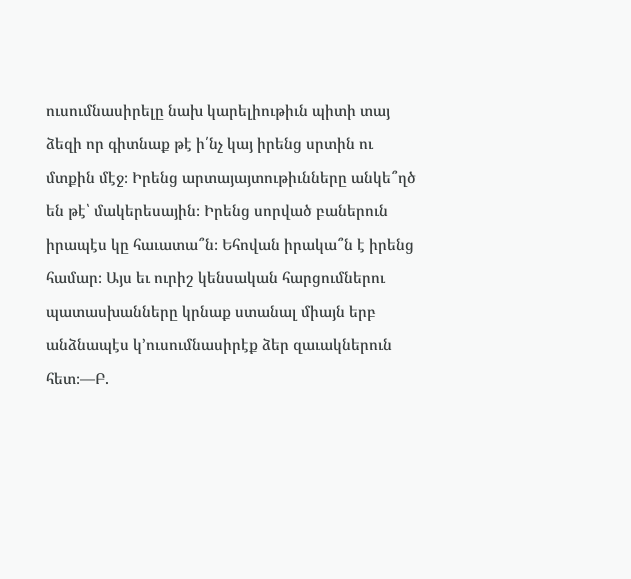ուսումնասիրելը նախ կարելիութիւն պիտի տայ ձեզի որ գիտնաք թէ ի՛նչ կայ իրենց սրտին ու մտքին մէջ։ Իրենց արտայայտութիւնները անկե՞ղծ են թէ՝ մակերեսային։ Իրենց սորված բաներուն իրապէս կը հաւատա՞ն։ Եհովան իրակա՞ն է իրենց համար։ Այս եւ ուրիշ կենսական հարցումներու պատասխանները կրնաք ստանալ միայն երբ անձնապէս կ’ուսումնասիրէք ձեր զաւակներուն հետ։—Բ.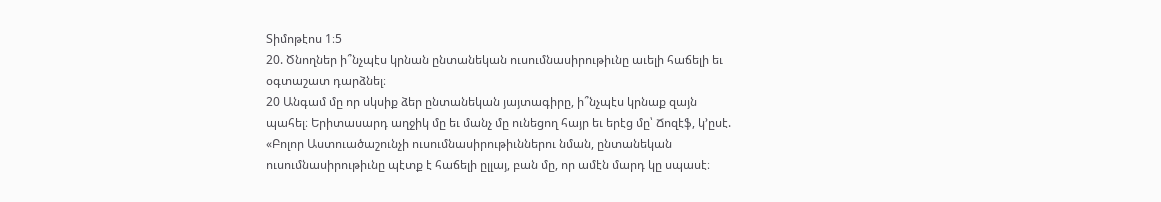Տիմոթէոս 1։5
20. Ծնողներ ի՞նչպէս կրնան ընտանեկան ուսումնասիրութիւնը աւելի հաճելի եւ օգտաշատ դարձնել։
20 Անգամ մը որ սկսիք ձեր ընտանեկան յայտագիրը, ի՞նչպէս կրնաք զայն պահել։ Երիտասարդ աղջիկ մը եւ մանչ մը ունեցող հայր եւ երէց մը՝ Ճոզէֆ, կ’ըսէ. «Բոլոր Աստուածաշունչի ուսումնասիրութիւններու նման, ընտանեկան ուսումնասիրութիւնը պէտք է հաճելի ըլլայ, բան մը, որ ամէն մարդ կը սպասէ։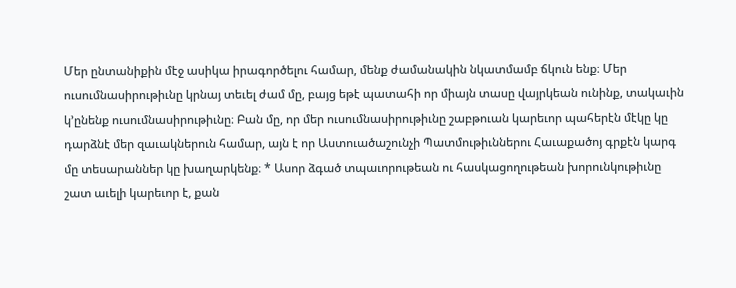Մեր ընտանիքին մէջ ասիկա իրագործելու համար, մենք ժամանակին նկատմամբ ճկուն ենք։ Մեր ուսումնասիրութիւնը կրնայ տեւել ժամ մը, բայց եթէ պատահի որ միայն տասը վայրկեան ունինք, տակաւին կ’ընենք ուսումնասիրութիւնը։ Բան մը, որ մեր ուսումնասիրութիւնը շաբթուան կարեւոր պահերէն մէկը կը դարձնէ մեր զաւակներուն համար, այն է որ Աստուածաշունչի Պատմութիւններու Հաւաքածոյ գրքէն կարգ մը տեսարաններ կը խաղարկենք։ * Ասոր ձգած տպաւորութեան ու հասկացողութեան խորունկութիւնը շատ աւելի կարեւոր է, քան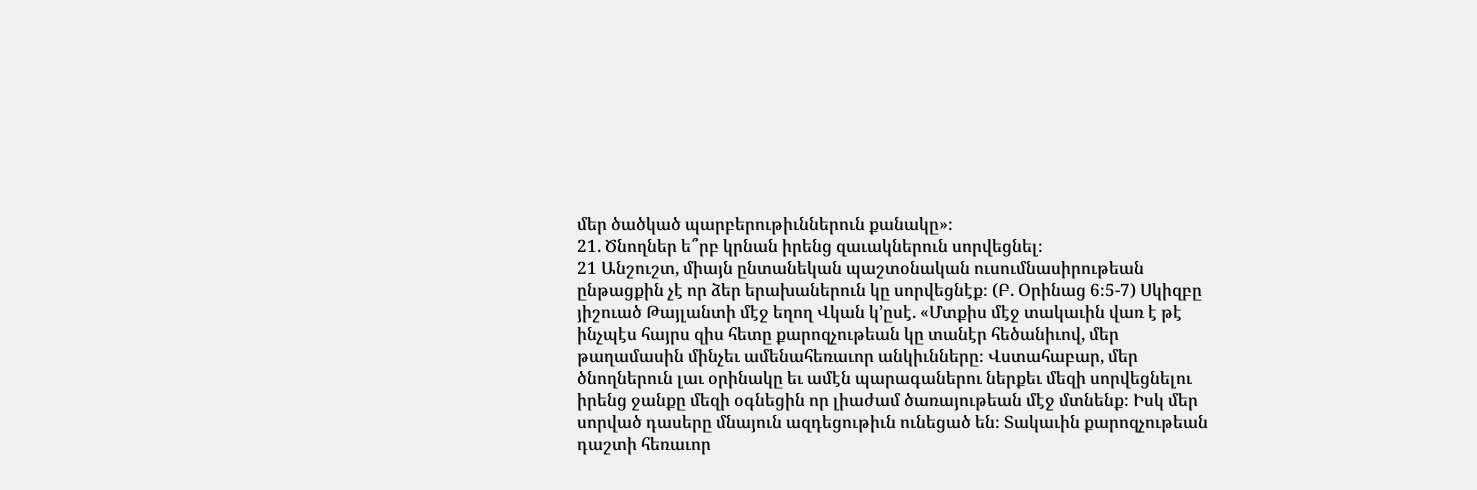մեր ծածկած պարբերութիւններուն քանակը»։
21. Ծնողներ ե՞րբ կրնան իրենց զաւակներուն սորվեցնել։
21 Անշուշտ, միայն ընտանեկան պաշտօնական ուսումնասիրութեան ընթացքին չէ որ ձեր երախաներուն կը սորվեցնէք։ (Բ. Օրինաց 6։5-7) Սկիզբը յիշուած Թայլանտի մէջ եղող Վկան կ’ըսէ. «Մտքիս մէջ տակաւին վառ է թէ ինչպէս հայրս զիս հետը քարոզչութեան կը տանէր հեծանիւով, մեր թաղամասին մինչեւ ամենահեռաւոր անկիւնները։ Վստահաբար, մեր ծնողներուն լաւ օրինակը եւ ամէն պարագաներու ներքեւ մեզի սորվեցնելու իրենց ջանքը մեզի օգնեցին որ լիաժամ ծառայութեան մէջ մտնենք։ Իսկ մեր սորված դասերը մնայուն ազդեցութիւն ունեցած են։ Տակաւին քարոզչութեան դաշտի հեռաւոր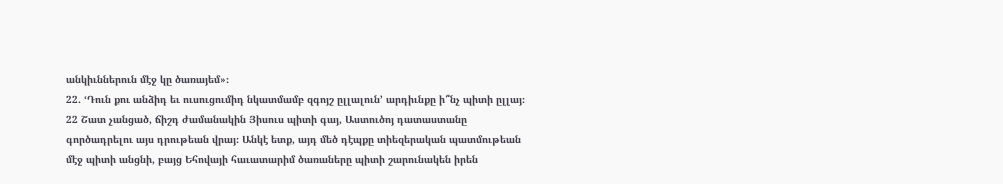անկիւններուն մէջ կը ծառայեմ»։
22. ‘Դուն քու անձիդ եւ ուսուցումիդ նկատմամբ զգոյշ ըլլալուն’ արդիւնքը ի՞նչ պիտի ըլլայ։
22 Շատ չանցած, ճիշդ ժամանակին Յիսուս պիտի գայ, Աստուծոյ դատաստանը գործադրելու այս դրութեան վրայ։ Անկէ ետք, այդ մեծ դէպքը տիեզերական պատմութեան մէջ պիտի անցնի, բայց Եհովայի հաւատարիմ ծառաները պիտի շարունակեն իրեն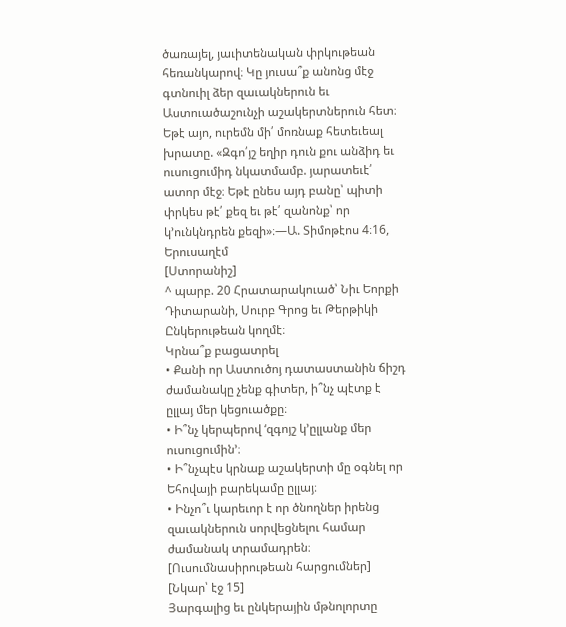ծառայել, յաւիտենական փրկութեան հեռանկարով։ Կը յուսա՞ք անոնց մէջ գտնուիլ ձեր զաւակներուն եւ Աստուածաշունչի աշակերտներուն հետ։ Եթէ այո, ուրեմն մի՛ մոռնաք հետեւեալ խրատը. «Զգո՛յշ եղիր դուն քու անձիդ եւ ուսուցումիդ նկատմամբ. յարատեւէ՛ ատոր մէջ։ Եթէ ընես այդ բանը՝ պիտի փրկես թէ՛ քեզ եւ թէ՛ զանոնք՝ որ կ’ունկնդրեն քեզի»։—Ա. Տիմոթէոս 4։16, Երուսաղէմ
[Ստորանիշ]
^ պարբ. 20 Հրատարակուած՝ Նիւ Եորքի Դիտարանի, Սուրբ Գրոց եւ Թերթիկի Ընկերութեան կողմէ։
Կրնա՞ք բացատրել
• Քանի որ Աստուծոյ դատաստանին ճիշդ ժամանակը չենք գիտեր, ի՞նչ պէտք է ըլլայ մեր կեցուածքը։
• Ի՞նչ կերպերով ‘զգոյշ կ’ըլլանք մեր ուսուցումին’։
• Ի՞նչպէս կրնաք աշակերտի մը օգնել որ Եհովայի բարեկամը ըլլայ։
• Ինչո՞ւ կարեւոր է որ ծնողներ իրենց զաւակներուն սորվեցնելու համար ժամանակ տրամադրեն։
[Ուսումնասիրութեան հարցումներ]
[Նկար՝ էջ 15]
Յարգալից եւ ընկերային մթնոլորտը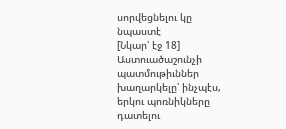սորվեցնելու կը նպաստէ
[Նկար՝ էջ 18]
Աստուածաշունչի պատմութիւններ խաղարկելը՝ ինչպէս, երկու պոռնիկները դատելու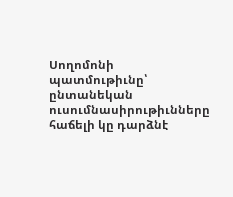Սողոմոնի պատմութիւնը՝ ընտանեկան ուսումնասիրութիւնները հաճելի կը դարձնէ